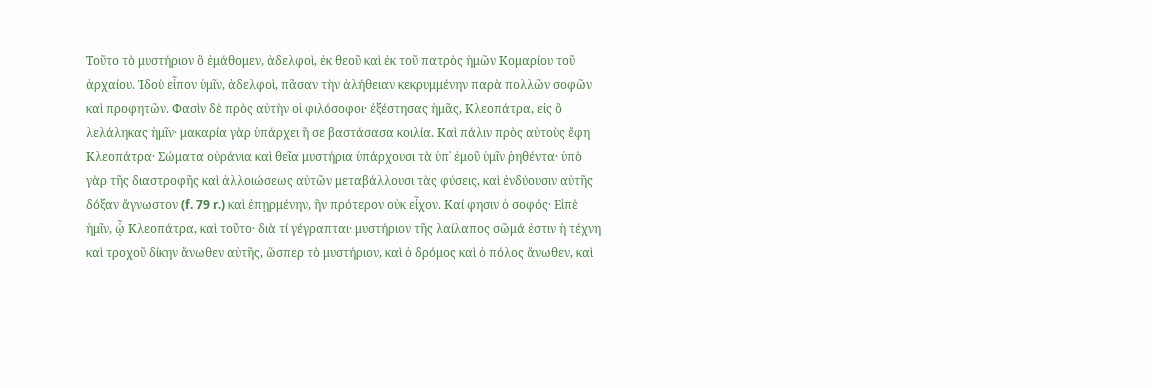Τοῦτο τὸ μυστήριον ὃ ἐμάθομεν, ἀδελφοὶ, ἐκ θεοῦ καὶ ἐκ τοῦ πατρὸς ἡμῶν Κομαρίου τοῦ ἀρχαίου. Ἰδοὺ εἶπον ὑμῖν, ἀδελφοὶ, πᾶσαν τὴν ἀλήθειαν κεκρυμμένην παρὰ πολλῶν σοφῶν καὶ προφητῶν. Φασὶν δὲ πρὸς αὐτὴν οἱ φιλόσοφοι· ἐξέστησας ἡμᾶς, Κλεοπάτρα, εἰς ὃ λελάληκας ἡμῖν· μακαρία γὰρ ὑπάρχει ἥ σε βαστάσασα κοιλία. Καὶ πάλιν πρὸς αὐτοὺς ἔφη Κλεοπάτρα· Σώματα οὐράνια καὶ θεῖα μυστήρια ὑπάρχουσι τὰ ὑπ᾽ ἐμοῦ ὑμῖν ῥηθέντα· ὑπὸ γὰρ τῆς διαστροφῆς καὶ ἀλλοιώσεως αὐτῶν μεταβάλλουσι τὰς φύσεις, καὶ ἐνδύουσιν αὐτῆς δόξαν ἄγνωστον (f. 79 r.) καὶ ἐπῃρμένην, ἣν πρότερον οὐκ εἶχον. Καί φησιν ὁ σοφός· Εἰπὲ ἡμῖν, ᾦ Κλεοπάτρα, καὶ τοῦτο· διὰ τί γέγραπται· μυστήριον τῆς λαίλαπος σῶμά ἐστιν ἡ τέχνη καὶ τροχοῦ δίκην ἄνωθεν αὐτῆς, ὥσπερ τὸ μυστήριον, καὶ ὁ δρόμος καὶ ὁ πόλος ἄνωθεν, καὶ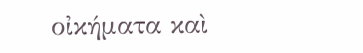οἰκήματα καὶ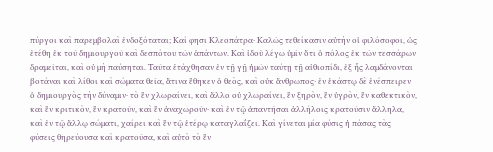πύργοι καὶ παρεμβολαὶ ἐνδοξόταται; Καί φησι Κλεοπάτρα· Καλῶς τεθείκασιν αὐτὴν οἱ φιλόσοφοι, ὡς ἐτέθη ἐκ τοῦ δημιουργοῦ καὶ δεσπότου τῶν ἁπάντων. Καὶ ἰδοὺ λέγω ὑμῖν ὅτι ὁ πόλος ἐκ τῶν τεσσάρων δραμεῖται, καὶ οὐ μὴ παύσηται. Ταῦτα ἐτάχθησαν ἐν τῇ γῇ ἡμῶν ταύτῃ τῇ αἰθιοπίδι, ἐξ ἧς λαμδάνονται βοτάναι καὶ λίθοι καὶ σώματα θεῖα, ἅτινα ἔθηκεν ὁ θεὸς, καὶ οὐκ ἄνθρωπος· ἐν ἑκάστῳ δὲ ἐνέσπειρεν ὁ δημιουργὸς τὴν δύναμιν· τὸ ἓν χλωραίνει, καὶ ἄλλο οὐ χλωραίνει, ἓν ξηρὸν, ἓν ὑγρὸν, ἓν καθεκτικὸν, καὶ ἓν κριτικὸν, ἓν κρατοῦν, καὶ ἓν ἀναχωροῦν· καὶ ἐν τῷ ἀπαντῆσαι ἀλλήλοις κρατοῦσιν ἄλληλα, καὶ ἐν τῷ ἄλλῳ σώματι, χαίρει καὶ ἓν τῷ ἑτέρῳ καταγλαΐζει. Καὶ γίνεται μία φύσις ἡ πάσας τὰς φύσεις θηρεύουσα καὶ κρατοῦσα, καὶ αὐτὸ τὸ ἓν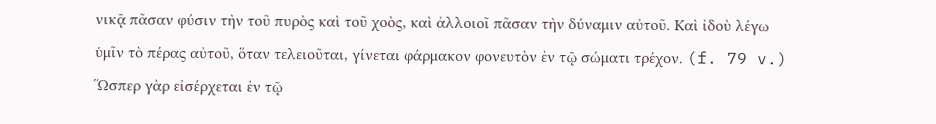νικᾷ πᾶσαν φύσιν τὴν τοῦ πυρὸς καὶ τοῦ χοὸς, καὶ ἀλλοιοῖ πᾶσαν τὴν δύναμιν αὐτοῦ. Καὶ ἰδοὺ λέγω ὑμῖν τὸ πέρας αὐτοῦ, ὅταν τελειοῦται, γίνεται φάρμακον φονευτὸν ἐν τῷ σώματι τρέχον. (f. 79 v.) Ὥσπερ γὰρ εἰσέρχεται ἐν τῷ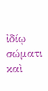ἰδίῳ σώματι καὶ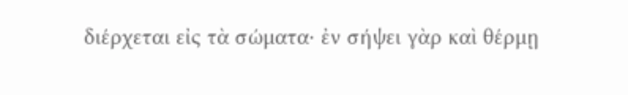διέρχεται εἰς τὰ σώματα· ἐν σήψει γὰρ καὶ θέρμῃ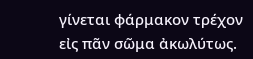γίνεται φάρμακον τρέχον εἰς πᾶν σῶμα ἀκωλύτως.